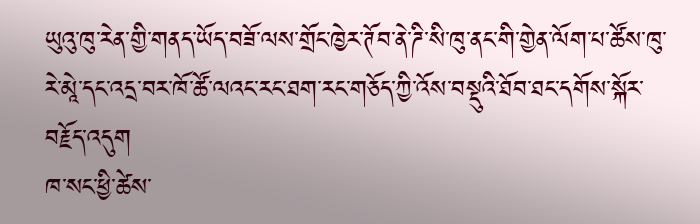ཡུའུ་ཁུ་རེན་གྱི་གནད་ཡོད་བཟོ་ལས་གྲོང་ཁྱེར་ཊོབ་ནེ་ཌི་སི་ཁུ་ནང་གི་གྱེན་ལོག་པ་ཚོས་ཁུ་རེ་མཱེ་དང་འདྲ་བར་ཁོ་ཚོ་ལའང་རང་ཐག་རང་གཅོད་ཀྱི་འོས་བསྡུའི་ཐོབ་ཐང་དགོས་སྐོར་བརྗོད་འདུག
ཁ་སང་ཕྱི་ཚེས་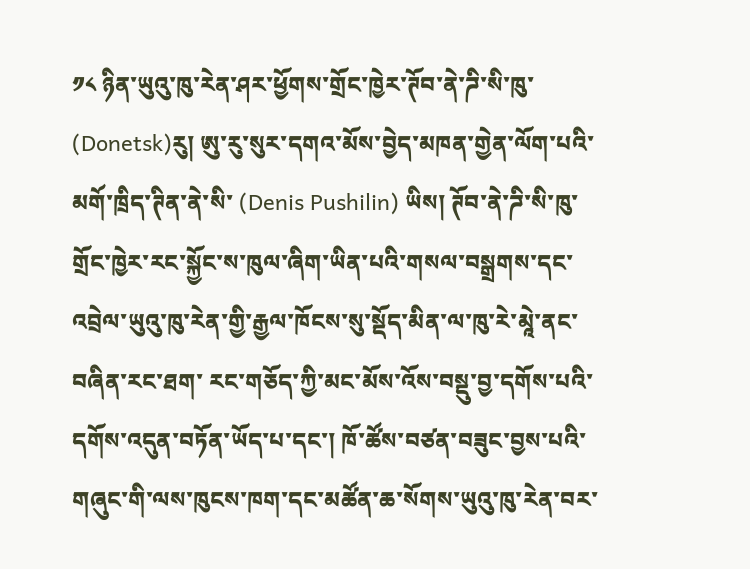༡༨ ཉིན་ཡུའུ་ཁུ་རེན་ཤར་ཕྱོགས་གྲོང་ཁྱེར་ཊོབ་ནེ་ཌི་སི་ཁུ་ (Donetsk)རུ། ཨུ་རུ་སུར་དགའ་མོས་བྱེད་མཁན་གྱེན་ལོག་པའི་མགོ་ཁྲིད་ཊིན་ནེ་སི་ (Denis Pushilin) ཡིས། ཊོབ་ནེ་ཌི་སི་ཁུ་གྲོང་ཁྱེར་རང་སྐྱོང་ས་ཁུལ་ཞིག་ཡིན་པའི་གསལ་བསྒྲགས་དང་འབྲེལ་ཡུའུ་ཁུ་རེན་གྱི་རྒྱལ་ཁོངས་སུ་སྡོད་མིན་ལ་ཁུ་རེ་མཱེ་ནང་བཞིན་རང་ཐག་ རང་གཅོད་ཀྱི་མང་མོས་འོས་བསྡུ་བྱ་དགོས་པའི་དགོས་འདུན་བཏོན་ཡོད་པ་དང་། ཁོ་ཚོས་བཙན་བཟུང་བྱས་པའི་གཞུང་གི་ལས་ཁུངས་ཁག་དང་མཚོན་ཆ་སོགས་ཡུའུ་ཁུ་རེན་བར་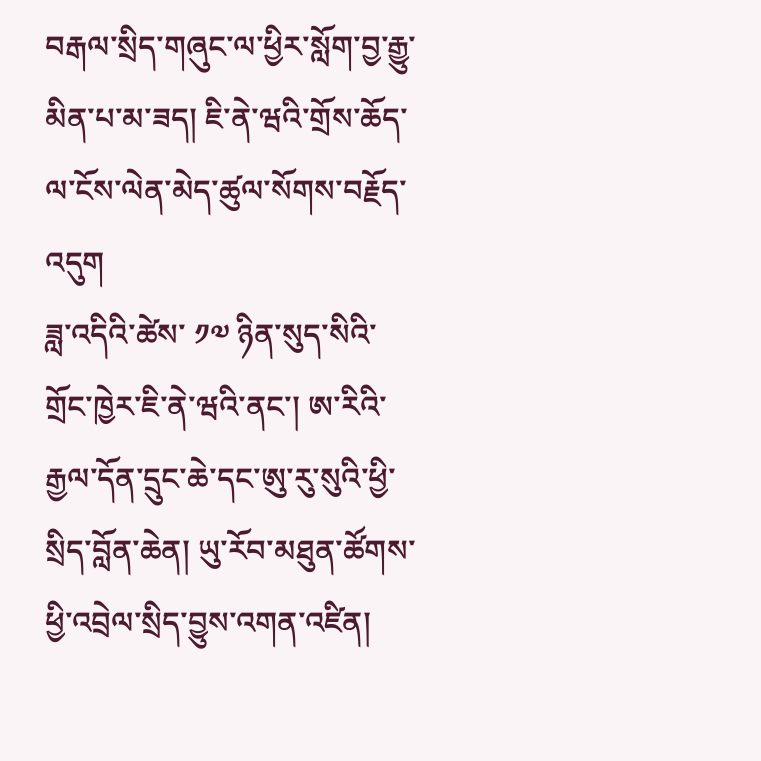བརྒལ་སྲིད་གཞུང་ལ་ཕྱིར་སློག་བྱ་རྒྱུ་མིན་པ་མ་ཟད། ཇི་ནེ་ཝའི་གྲོས་ཆོད་ལ་ངོས་ལེན་མེད་ཚུལ་སོགས་བརྗོད་འདུག
ཟླ་འདིའི་ཚེས་ ༡༧ ཉིན་སུད་སིའི་གྲོང་ཁྱེར་ཇི་ནེ་ཝའི་ནང་། ཨ་རིའི་རྒྱལ་དོན་དྲུང་ཆེ་དང་ཨུ་རུ་སུའི་ཕྱི་སྲིད་བློན་ཆེན། ཡུ་རོབ་མཐུན་ཚོགས་ཕྱི་འབྲེལ་སྲིད་བྱུས་འགན་འཛིན།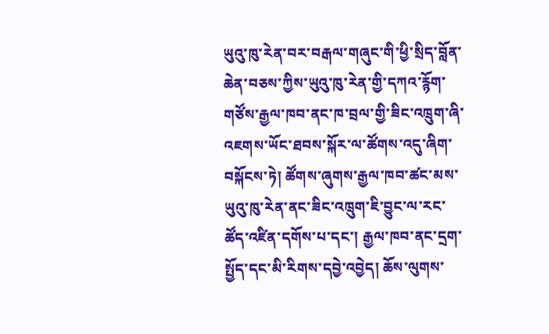ཡུའུ་ཁུ་རེན་བར་བརྒལ་གཞུང་གི་ཕྱི་སྲིད་བློན་ཆེན་བཅས་ཀྱིས་ཡུའུ་ཁུ་རེན་གྱི་དཀའ་རྙོག་གཙོས་རྒྱལ་ཁབ་ནང་ཁ་བྲལ་གྱི་ཟིང་འཁྲུག་ཞི་འཇགས་ཡོང་ཐབས་སྐོར་ལ་ཚོགས་འདུ་ཞིག་བསྐོངས་ཏེ། ཚོགས་ཞུགས་རྒྱལ་ཁབ་ཚང་མས་ཡུའུ་ཁུ་རེན་ནང་ཟིང་འཁྲུག་ཇི་བྱུང་ལ་རང་ཚོད་འཛིན་དགོས་པ་དང་། རྒྱལ་ཁབ་ནང་དྲག་སྤྱོད་དང་མི་རིགས་དབྱེ་འབྱེད། ཆོས་ལུགས་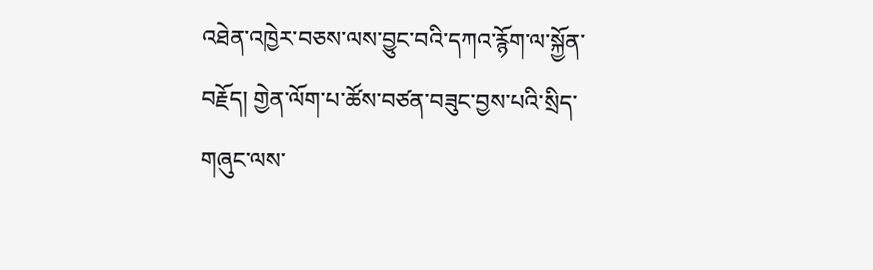འཐེན་འཁྱེར་བཅས་ལས་བྱུང་བའི་དཀའ་རྙོག་ལ་སྐྱོན་བརྗོད། གྱེན་ལོག་པ་ཚོས་བཙན་བཟུང་བྱས་པའི་སྲིད་གཞུང་ལས་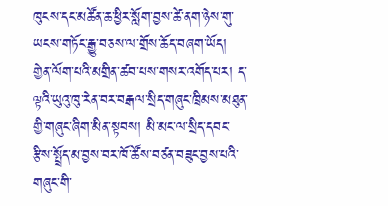ཁུངས་དང་མཚོན་ཆ་ཕྱིར་སློག་བྱས་ཚེ་ནག་ཉེས་གུ་ཡངས་གཏོང་རྒྱུ་བཅས་ལ་གྲོས་ཆོད་བཞག་ཡོད།
གྱེན་ལོག་པའི་མགྲིན་ཚབ་པས་གསར་འགོད་པར། ད་ལྟའི་ཡུའུ་ཁུ་རེན་བར་བརྒལ་སྲིད་གཞུང་ཁྲིམས་མཐུན་གྱི་གཞུང་ཞིག་མིན་སྟབས། མི་མང་ལ་སྲིད་དབང་རྩིས་སྤྲོད་མ་བྱས་བར་ཁོ་ཚོས་བཙན་བཟུང་བྱས་པའི་གཞུང་གི་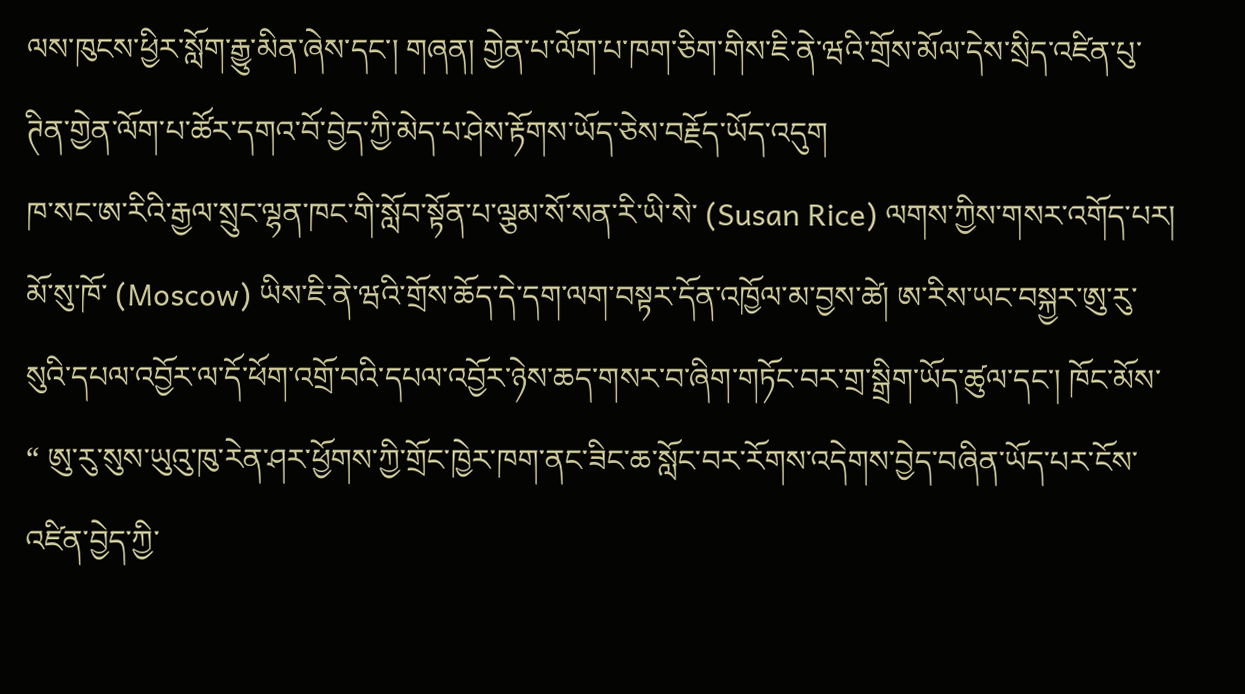ལས་ཁུངས་ཕྱིར་སློག་རྒྱུ་མིན་ཞེས་དང་། གཞན། གྱེན་པ་ལོག་པ་ཁག་ཅིག་གིས་ཇི་ནེ་ཝའི་གྲོས་མོལ་དེས་སྲིད་འཛིན་པུ་ཊིན་གྱེན་ལོག་པ་ཚོར་དགའ་བོ་བྱེད་ཀྱི་མེད་པ་ཤེས་རྟོགས་ཡོད་ཅེས་བརྗོད་ཡོད་འདུག
ཁ་སང་ཨ་རིའི་རྒྱལ་སྲུང་ལྷན་ཁང་གི་སློབ་སྟོན་པ་ལྕམ་སོ་སན་རི་ཡི་སེ་ (Susan Rice) ལགས་ཀྱིས་གསར་འགོད་པར། མོ་སུ་ཁོ་ (Moscow) ཡིས་ཇི་ནེ་ཝའི་གྲོས་ཆོད་དེ་དག་ལག་བསྟར་དོན་འཁྱོལ་མ་བྱས་ཚེ། ཨ་རིས་ཡང་བསྐྱར་ཨུ་རུ་སུའི་དཔལ་འབྱོར་ལ་དོ་ཕོག་འགྲོ་བའི་དཔལ་འབྱོར་ཉེས་ཆད་གསར་བ་ཞིག་གཏོང་བར་གྲ་སྒྲིག་ཡོད་ཚུལ་དང་། ཁོང་མོས་ “ ཨུ་རུ་སུས་ཡུའུ་ཁུ་རེན་ཤར་ཕྱོགས་ཀྱི་གྲོང་ཁྱེར་ཁག་ནང་ཟིང་ཆ་སློང་བར་རོགས་འདེགས་བྱེད་བཞིན་ཡོད་པར་ངོས་འཛིན་བྱེད་ཀྱི་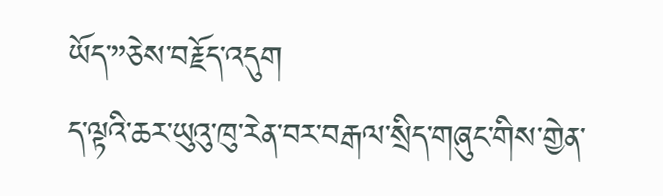ཡོད་”ཅེས་བརྗོད་འདུག
ད་ལྟའི་ཆར་ཡུའུ་ཁུ་རེན་བར་བརྒལ་སྲིད་གཞུང་གིས་གྱེན་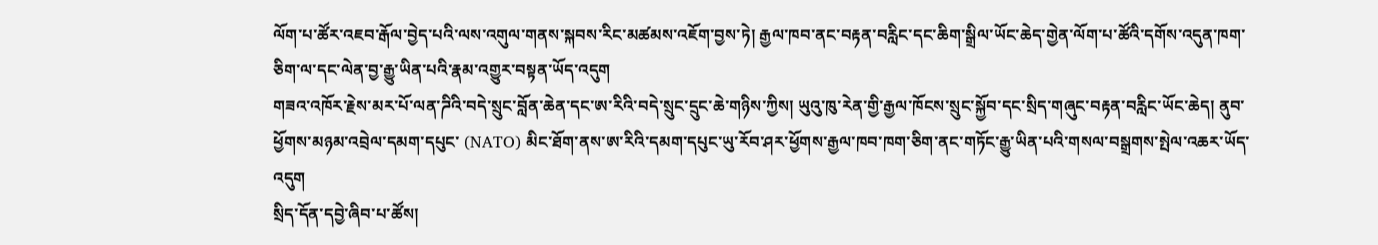ལོག་པ་ཚོར་འཇབ་རྒོལ་བྱེད་པའི་ལས་འགུལ་གནས་སྐབས་རིང་མཚམས་འཇོག་བྱས་ཏེ། རྒྱལ་ཁབ་ནང་བརྟན་བརླིང་དང་ཆིག་སྒྲིལ་ཡོང་ཆེད་གྱེན་ལོག་པ་ཚོའི་དགོས་འདུན་ཁག་ཅིག་ལ་དང་ལེན་བྱ་རྒྱུ་ཡིན་པའི་རྣམ་འགྱུར་བསྟན་ཡོད་འདུག
གཟའ་འཁོར་རྗེས་མར་པོ་ལན་ཌིའི་བདེ་སྲུང་བློན་ཆེན་དང་ཨ་རིའི་བདེ་སྲུང་དྲུང་ཆེ་གཉིས་ཀྱིས། ཡུའུ་ཁུ་རེན་གྱི་རྒྱལ་ཁོངས་སྲུང་སྐྱོབ་དང་སྲིད་གཞུང་བརྟན་བརླིང་ཡོང་ཆེད། ནུབ་ཕྱོགས་མཉམ་འབྲེལ་དམག་དཔུང་ (NATO) མིང་ཐོག་ནས་ཨ་རིའི་དམག་དཔུང་ཡུ་རོབ་ཤར་ཕྱོགས་རྒྱལ་ཁབ་ཁག་ཅིག་ནང་གཏོང་རྒྱུ་ཡིན་པའི་གསལ་བསྒྲགས་སྤེལ་འཆར་ཡོད་འདུག
སྲིད་དོན་དབྱེ་ཞིབ་པ་ཚོས།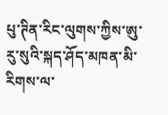པུ་ཊིན་རིང་ལུགས་ཀྱིས་ཨུ་རུ་སུའི་སྐད་ཤོད་མཁན་མི་རིགས་ལ་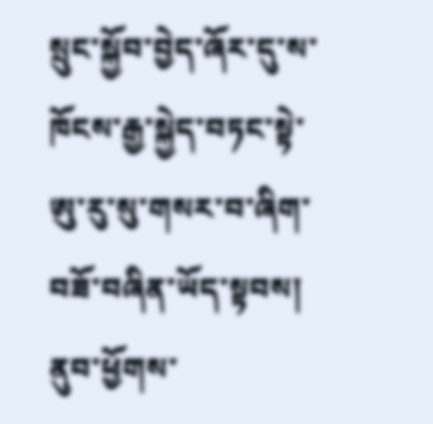སྲུང་སྐྱོབ་བྱེད་ཞོར་དུ་ས་ཁོངས་རྒྱ་སྐྱེད་བཏང་སྟེ་ཨུ་རུ་སུ་གསར་བ་ཞིག་བཟོ་བཞིན་ཡོད་སྟབས། ནུབ་ཕྱོགས་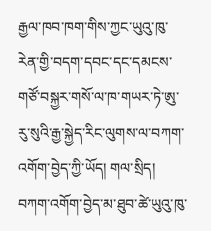རྒྱལ་ཁབ་ཁག་གིས་ཀྱང་ཡུའུ་ཁུ་རེན་གྱི་བདག་དབང་དང་དམངས་གཙོ་བསྐྱར་གསོ་ལ་ཁ་གཡར་ཏེ་ཨུ་རུ་སུའི་རྒྱ་སྐྱེད་རིང་ལུགས་ལ་བཀག་འགོག་བྱེད་ཀྱི་ཡོད། གལ་སྲིད། བཀག་འགོག་བྱེད་མ་ཐུབ་ཚེ་ཡུའུ་ཁུ་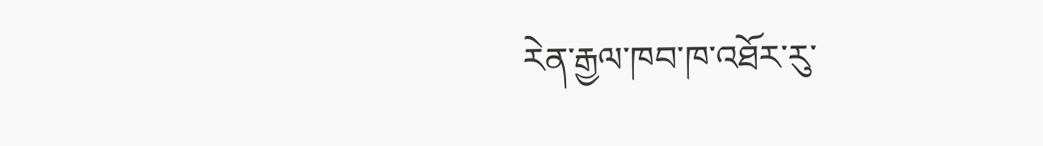རེན་རྒྱལ་ཁབ་ཁ་འཐོར་རུ་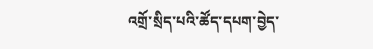འགྲོ་སྲིད་པའི་ཚོད་དཔག་བྱེད་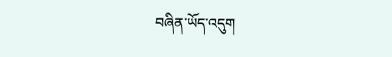བཞིན་ཡོད་འདུག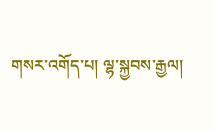གསར་འགོད་པ། ལྷ་སྐྱབས་རྒྱལ།